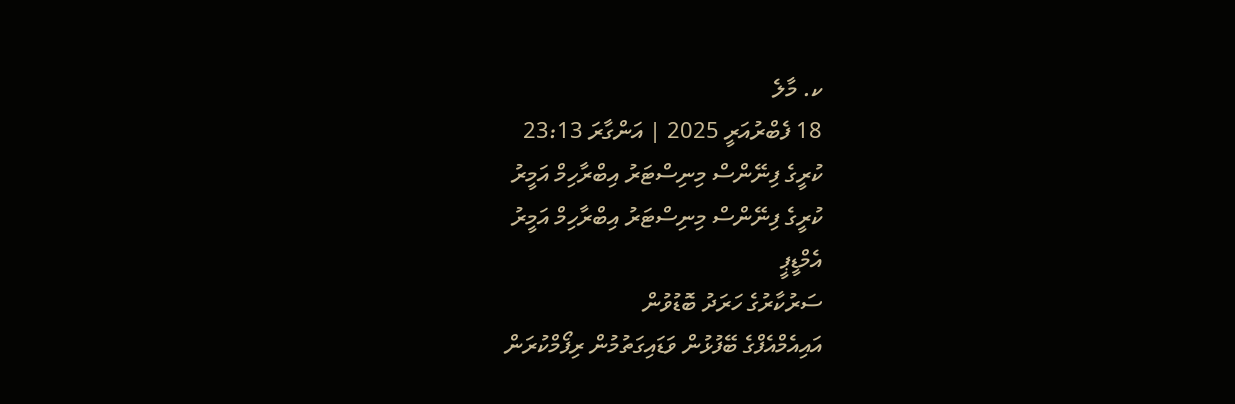ކ. މާލެ
18 ފެބްރުއަރީ 2025 | އަންގާރަ 23:13
ކުރީގެ ފިނޭންސް މިނިސްޓަރު އިބްރާހިމް އަމީރު
ކުރީގެ ފިނޭންސް މިނިސްޓަރު އިބްރާހިމް އަމީރު
އެމްޑީޕީ
ސަރުކާރުގެ ހަރަދު ބޮޑުވުން
އައިއެމްއެފްގެ ބޭފުޅުން ވަޑައިގަތުމުން ރިފޯމްކުރަން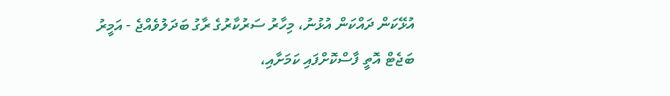އުޅޭކަން ދައްކަން އުޅުނު، މިހާރު ސަރުކާރުގެ ރާގު ބަދަލުވެއްޖެ - އަމީރު
ބަޖެޓް އޮތީ ފާސްކޮށްފައި ކަމަށާއި،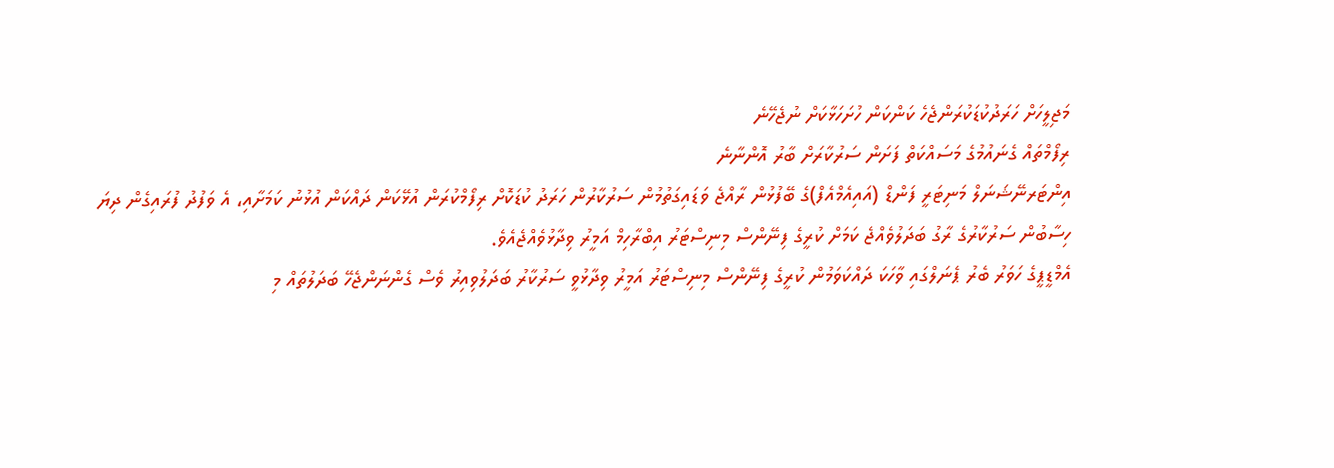މަޖިލީހަށް ހަރަދުކުޑަކުރަންޖެހެ ކަންކަން ހުށަހަޅާކަށް ނުޖެހޭނެ
ރިފޯމްތައް ގެނައުމުގެ މަސައްކަތް ފަށަން ސަރުކާރަށް ބާރު އޮންނާނެ
އިންޓަރނޭޝަނަލް މަނިޓަރީ ފަންޑް (އައިއެމްއެފް)ގެ ބޭފުޅުން ރާއްޖެ ވަޑައިގަތުމުން ސަރުކާރުން ހަރަދު ކުޑަކޮށް ރިފޯމްކުރަން އުޅޭކަން ދައްކަން އުޅުނު ކަމަށާއި، އެ ވަފުދު ފުރައިގެން ދިޔަ ހިސާބުން ސަރުކާރުގެ ރާގު ބަދަލުވެއްޖެ ކަމަށް ކުރީގެ ފިނޭންސް މިނިސްޓަރު އިބްރާހިމް އަމީރު ވިދާޅުވެއްޖެއެވެ.
އެމްޑީޕީގެ ހަވަރު ބެރު ޕެނަލްގައި ވާހަކަ ދައްކަވަމުން ކުރީގެ ފިނޭންސް މިނިސްޓަރު އަމީރު ވިދާޅުވީ ސަރުކާރު ބަދަލުވިއިރު ވެސް ގެންނަންޖެހޭ ބަދަލުތައް މި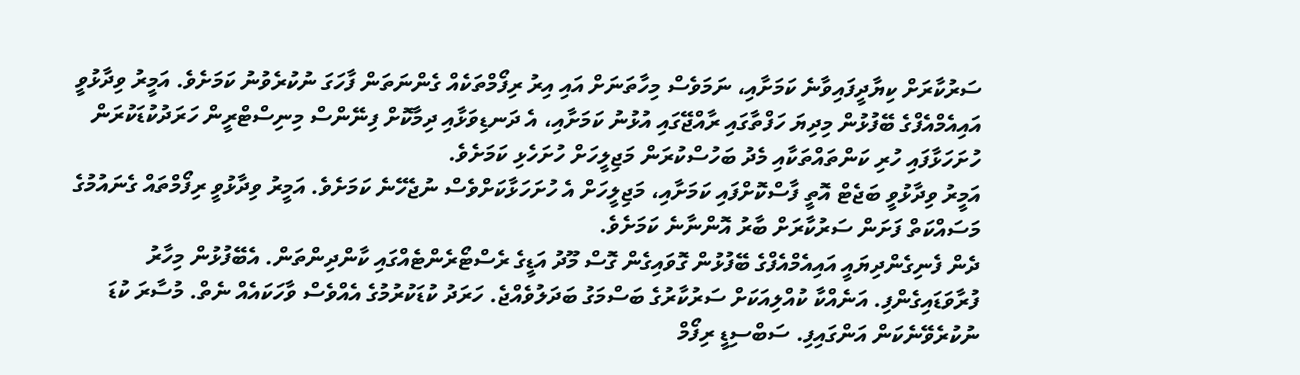ސަރުކާރަށް ކިޔާދީފައިވާނެ ކަމަށާއި، ނަމަވެސް މިހާތަނަށް އައި އިރު ރިފޯމްތަކެއް ގެންނަތަން ފާހަގަ ނުކުރެވުނު ކަމަށެވެ. އަމީރު ވިދާޅުވީ އައިއެމްއެފްގެ ބޭފުޅުން މިދިޔަ ހަފްތާގައި ރާއްޖޭގައި އުޅުނު ކަމަށާއި، އެ ދަނޑިވަޅާއި ދިމާކޮށް ފިނޭންސް މިނިސްޓްރީން ހަރަދުކުޑަކުރަން ހުށަހަޅާފައި ހުރި ކަންތައްތަކާއި މެދު ބަހުސްކުރަން މަޖިލީހަށް ހުށަހެޅި ކަމަށެވެ.
އަމީރު ވިދާޅުވީ ބަޖެޓް އޮތީ ފާސްކޮށްފައި ކަމަށާއި، މަޖިލީހަށް އެ ހުށަހަޅާކަށްވެސް ނުޖެހޭނެ ކަމަށެވެ. އަމީރު ވިދާޅުވީ ރިފޯމްތައް ގެނައުމުގެ މަސައްކަތް ފަށަން ސަރުކާރަށް ބާރު އޮންނާނެ ކަމަށެވެ.
ދެން ފެނިގެންދިޔައީ އައިއެމްއެފްގެ ބޭފުޅުން ގޮވައިގެން ގޮސް މޫދު އަޑީގެ ރެސްޓޯރެންޓެއްގައި ކާންދިންތަން. އެބޭފުޅުން މިހާރު ފުރާވަޑައިގެންފި. އަނެއްކާ ކުއްލިއަކަށް ސަރުކާރުގެ ބަސްމަގު ބަދަލުވެއްޖެ. ހަރަދު ކުޑަކުރުމުގެ އެއްވެސް ވާހަކައެއް ނެތް. މުސާރަ ކުޑަ ނުކުރެވޭނެކަން އަންގައިފި. ސަބްސިޑީ ރިފޯމް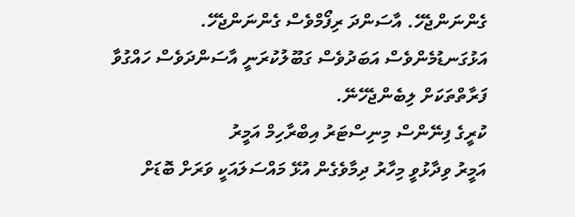ގެންނަންޖެހޭ. އާސަންދަ ރިފޯމްވެސް ގެންނަންޖެހޭ. އަޅުގަނޑުމެންވެސް އަބަދުވެސް ގަބޫލުކުރަނީ އާސަންދަވެސް ހައްގުވާ ފަރާތްތަކަށް ލިބެންޖެހޭނޭ.
ކުރީގެ ފިނޭންސް މިނިސްޓަރު އިބްރާހިމް އަމީރު
އަމީރު ވިދާޅުވީ މިހާރު ދިމާވެގެން އުޅޭ މައްސަލައަކީ ވަރަށް ބޮޑަށް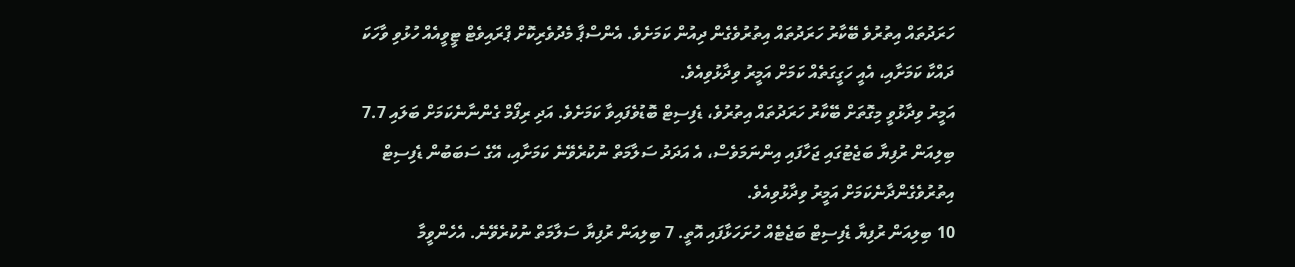ހަރަދުތައް އިތުރުވެ ބޭކާރު ހަރަދުތައް އިތުރުވެގެން ދިއުން ކަމަށެވެ. އެންސްޕާ މެދުވެރިކޮށް ޕްރައިވެޓް ޓީވީއެއް ހުޅުވި ވާހަކަ ދައްކާ ކަމަށާއި، އެއީ ހަގީގަތެއް ކަމަށް އަމީރު ވިދާޅުވިއެވެ.
އަމީރު ވިދާޅުވީ މިގޮތަށް ބޭކާރު ހަރަދުތައް އިތުރުވެ، ޑެފިސިޓް ބޮޑުވެފައިވާ ކަމަށެވެ. އަދި ރިފޯމް ގެންނާނެކަމަށް ބަލައި 7.7 ބިލިއަން ރުފިޔާ ބަޖެޓުގައި ޖަހާފައި އިންނަމަވެސް، އެ އަދަދު ސަލާމަތް ނުކުރެވޭނެ ކަމަށާއި، އޭގެ ސަބަބުން ޑެފިސިޓް އިތުރުވެގެންދާނެކަމަށް އަމީރު ވިދާޅުވިއެވެ.
10 ބިލިއަން ރުފިޔާ ޑެފިސިޓް ބަޖެޓެއް ހުށަހަޅާފައި އޮތީ. 7 ބިލިއަން ރުފިޔާ ސަލާމަތް ނުކުރެވޭނެ. އެހެންވީމާ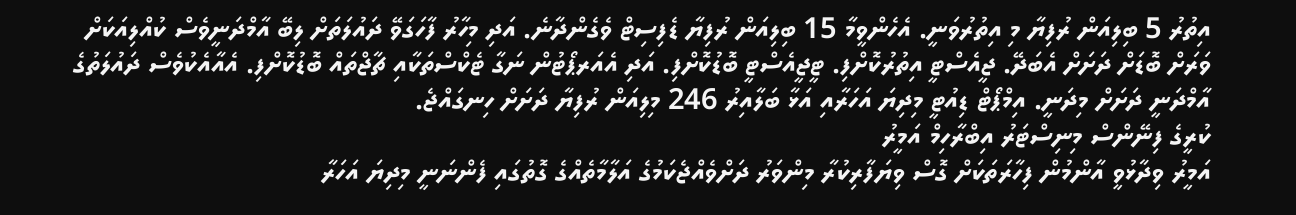އިތުރު 5 ބިލިއަން ރުފިޔާ މި އިތުރުވަނީ. އެހެންވީމާ 15 ބިލިއަން ރުފިޔާ ޑެފިސިޓް ވެގެންދާނެ. އަދި މިހާރު ފާހަގަވޭ ދައުލަތަށް ލިބޭ އާމްދަނީވެސް ކުއްލިއަކަށް ވަރަށް ބޮޑަށް ދަށަށް އެބަދޭ. ޖީއެސްޓީ އިތުރުކޮށްފި. ޓީޖީއެސްޓީ ބޮޑުކޮށްފި. އަދި އެއަރޕޯޓުން ނަގާ ޓެކްސްތަކާއި ޗާޖްތައް ބޮޑުކޮށްފި. އެއާއެކުވެސް ދައުލަތުގެ އާމްދަނީ ދަށަށް މިދަނީ. އިމްޕޯޓް ޑިއުޓީ މިދިޔަ އަހަރާއި އަޅާ ބަލާއިރު 246 މިލިއަން ރުފިޔާ ދަށަށް ހިނގައްޖެ.
ކުރީގެ ފިނޭންސް މިނިސްޓަރު އިބްރާހިމް އަމީރު
އަމީރު ވިދާޅުވީ އާންމުން ފިހާރަތަކަށް ގޮސް ވިޔަފާރިކުރާ މިންވަރު ދަށްވެއްޖެކަމުގެ އަލާމާތެއްގެ ގޮތުގައި ފެންނަނީ މިދިޔަ އަހަރާ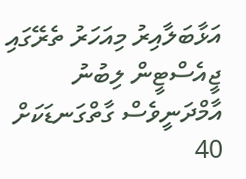އަޅާބަލާއިރު މިއަހަރު ތެރޭގައި ޖީއެސްޓީން ލިބުނު އާމްދަނީވެސް ގާތްގަނޑަކަށް 40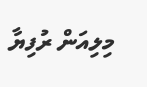މިލިއަން ރުފިޔާ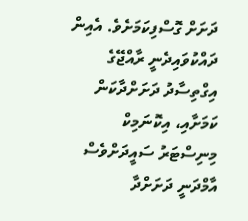ދަށަށް ގޮސްފިކަމަށެވެ. އެއިން ދައްކުވައިދެނީ ރާއްޖޭގެ އިގްތިސާދު ދަށަށްދާކަން ކަމަށާއި، އިކޮނަމިކް މިނިސްޓަރު ސައީދަށްވެސް އާމްދަނީ ދަށަށްދާ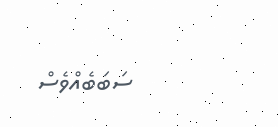ސަބަބެއްވެސް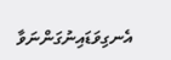އެނގިވަޑައިނުގަންނަވާ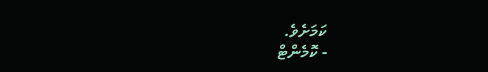ކަމަށެވެ.
- ކޮމެންޓް